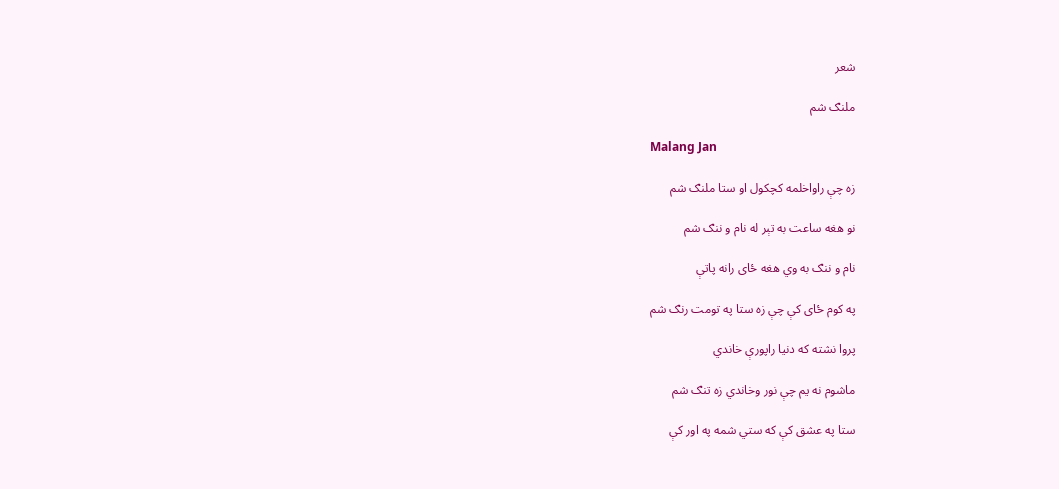شعر

ملنګ شم

Malang Jan

زه چې راواخلمه کچکول او ستا ملنګ شم

نو هغه ساعت به تېر له نام و ننګ شم

نام و ننګ به وي هغه ځای رانه پاتې

په کوم ځای کې چې زه ستا په تومت رنګ شم

پروا نشته که دنيا راپورې خاندي

ماشوم نه يم چې نور وخاندي زه تنګ شم

ستا په عشق کې که ستي شمه په اور کې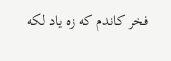فخر کاندم که زه ياد لکه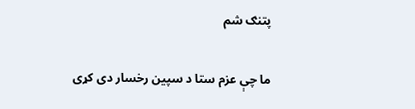پتنګ شم

ما چې عزم ستا د سپين رخسار دی کړی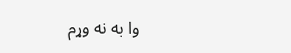وا به نه وړم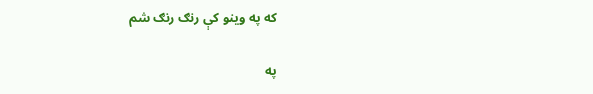که په وينو کې رنګ رنګ شم

په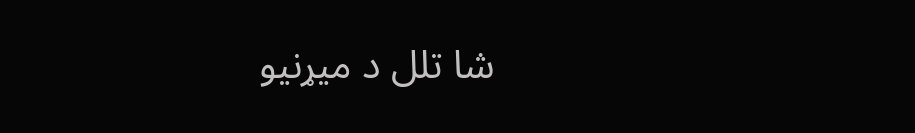شا تلل د ميړنيو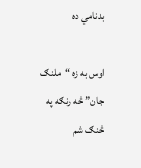بدنامي ده

اوس به زه “ملنګ جان” څه رنګه په څنګ شم